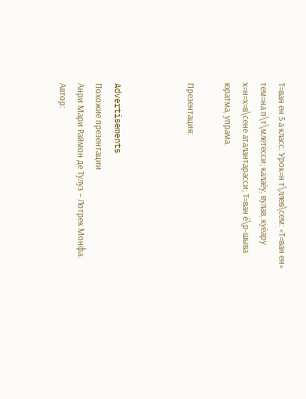Т=ван ен 5 а класс. Урок=н т\ллев\сем: «Т=ван ен» тем=на п\т\млетесси; калаёу, вулав, куёару х=н=х=в\сене аталантарасси; Т=ван ё\р-шыва юратма, упрама.

Презентация:



Advertisements
Похожие презентации
Анри Мари Раймон де Тулуз – Лотрек Монфа. Автор: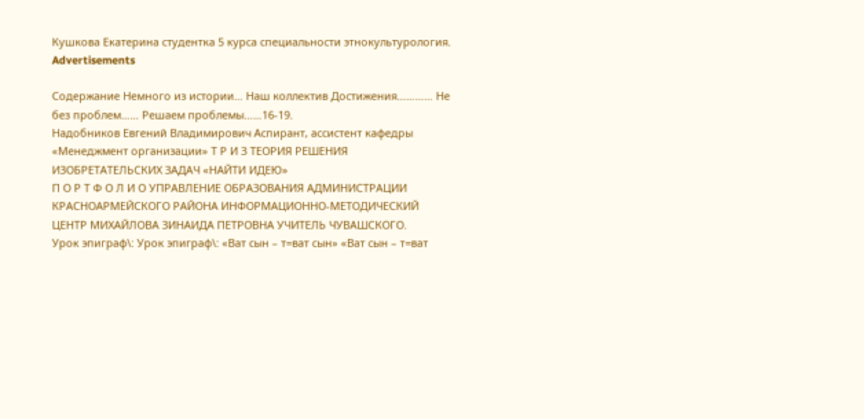Кушкова Екатерина студентка 5 курса специальности этнокультурология.
Advertisements

Содержание Немного из истории… Наш коллектив Достижения………… Не без проблем…… Решаем проблемы……16-19.
Надобников Евгений Владимирович Аспирант, ассистент кафедры «Менеджмент организации» Т Р И З ТЕОРИЯ РЕШЕНИЯ ИЗОБРЕТАТЕЛЬСКИХ ЗАДАЧ «НАЙТИ ИДЕЮ»
П О Р Т Ф О Л И О УПРАВЛЕНИЕ ОБРАЗОВАНИЯ АДМИНИСТРАЦИИ КРАСНОАРМЕЙСКОГО РАЙОНА ИНФОРМАЦИОННО-МЕТОДИЧЕСКИЙ ЦЕНТР МИХАЙЛОВА ЗИНАИДА ПЕТРОВНА УЧИТЕЛЬ ЧУВАШСКОГО.
Урок эпиграф\: Урок эпиграф\: «Ват сын – т=ват сын» «Ват сын – т=ват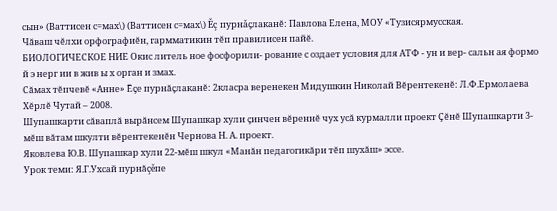сын» (Ваттисен с=мах\) (Ваттисен с=мах\) Ěç пурнǎçлаканĕ: Павлова Елена, МОУ «Тузисярмусская.
Чăваш чĕлхи орфографиĕн, гармматикин тĕп правилисен пайĕ.
БИОЛОГИЧЕСКОЕ НИЕ Окис литель ное фосфорили- рование с оздает условия для АТФ - ун и вер- сальн ая формо й э нерг ии в жив ы х орган и змах.
Сăмах тĕпчевĕ «Анне» Ĕçе пурнăçлаканĕ: 2класра веренекен Мидушкин Николай Вĕрентекенĕ: Л.Ф.Ермолаева Хĕрлĕ Чутай – 2008.
Шупашкарти сăваплă вырăнсем Шупашкар хули çинчен вĕреннĕ чух усă курмалли проект Çĕнĕ Шупашкарти 3-мĕш вăтам шкулти вĕрентекенĕн Чернова Н. А. проект.
Яковлева Ю.В. Шупашкар хули 22-мĕш шкул «Манăн педагогикăри тĕп шухăш» эссе.
Урок теми: Я.Г.Ухсай пурнăçěпе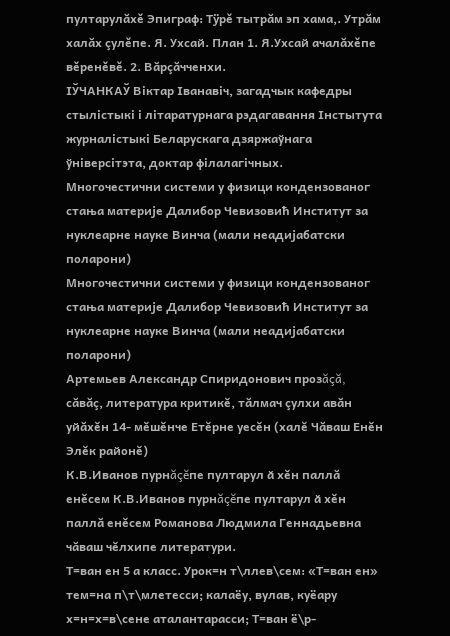пултарулăхě Эпиграф: Тÿрě тытрăм эп хама,. Утрăм халăх çулěпе. Я. Ухсай. План 1. Я.Ухсай ачалăхěпе вěренěвě. 2. Вăрçăчченхи.
ІЎЧАНКАЎ Віктар Іванавіч, загадчык кафедры стылістыкі і літаратурнага рэдагавання Інстытута журналістыкі Беларускага дзяржаўнага ўніверсітэта, доктар філалагічных.
Многочестични системи у физици кондензованог стања материје Далибор Чевизовић Институт за нуклеарне науке Винча (мали неадијабатски поларони)
Многочестични системи у физици кондензованог стања материје Далибор Чевизовић Институт за нуклеарне науке Винча (мали неадијабатски поларони)
Артемьев Александр Спиридонович прозăçă, сăвăç, литература критикĕ, тăлмач çулхи авăн уйăхĕн 14- мĕшĕнче Етĕрне уесĕн (халĕ Чăваш Енĕн Элĕк районĕ)
К.В.Иванов пурнăçĕпе пултарул ӑ хĕн паллă енĕсем К.В.Иванов пурнăçĕпе пултарул ӑ хĕн паллă енĕсем Романова Людмила Геннадьевна чăваш чĕлхипе литератури.
Т=ван ен 5 а класс. Урок=н т\ллев\сем: «Т=ван ен» тем=на п\т\млетесси; калаёу, вулав, куёару х=н=х=в\сене аталантарасси; Т=ван ё\р-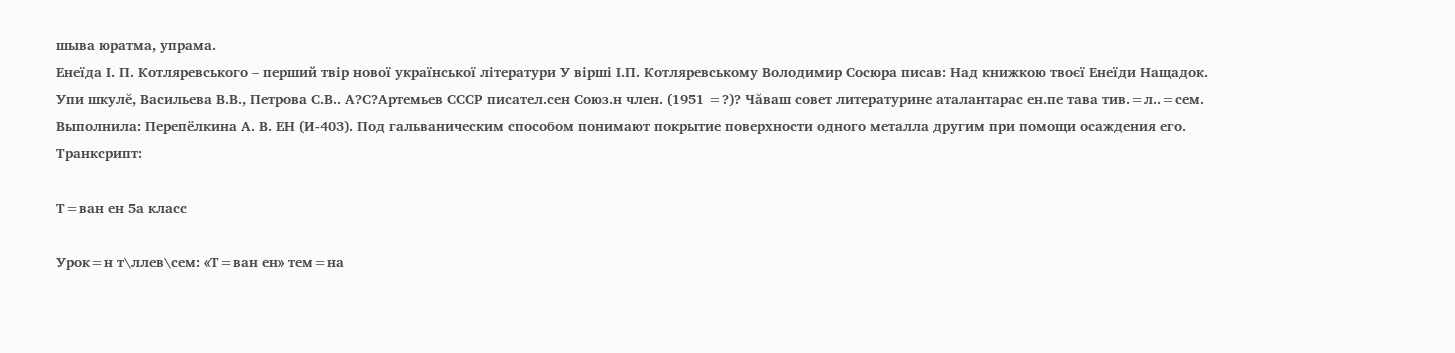шыва юратма, упрама.
Енеїда І. П. Котляревського – перший твір нової української літератури У вірші І.П. Котляревському Володимир Сосюра писав: Над книжкою твоєї Енеїди Нащадок.
Упи шкулĕ, Васильева В.В., Петрова С.В.. А?С?Артемьев СССР писател.сен Союз.н член. (1951 =?)? Чăваш совет литературине аталантарас ен.пе тава тив.=л..=сем.
Выполнила: Перепёлкина А. В. ЕН (И-403). Под гальваническим способом понимают покрытие поверхности одного металла другим при помощи осаждения его.
Транксрипт:

Т=ван ен 5а класс

Урок=н т\ллев\сем: «Т=ван ен» тем=на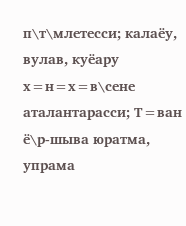п\т\млетесси; калаёу, вулав, куёару х=н=х=в\сене аталантарасси; Т=ван ё\р-шыва юратма, упрама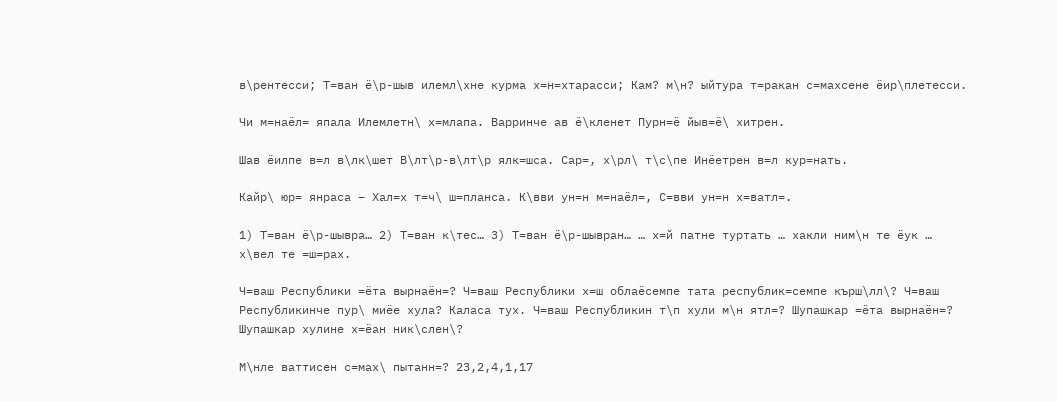в\рентесси; Т=ван ё\р-шыв илемл\хне курма х=н=хтарасси; Кам? м\н? ыйтура т=ракан с=махсене ёир\плетесси.

Чи м=наёл= япала Илемлетн\ х=млапа. Варринче ав ё\кленет Пурн=ё йыв=ё\ хитрен.

Шав ёилпе в=л в\лк\шет В\лт\р-в\лт\р ялк=шса. Сар=, х\рл\ т\с\пе Инёетрен в=л кур=нать.

Кайр\ юр= янраса – Хал=х т=ч\ ш=планса. К\вви ун=н м=наёл=, С=вви ун=н х=ватл=.

1) Т=ван ё\р-шывра… 2) Т=ван к\тес… 3) Т=ван ё\р-шывран… … х=й патне туртать … хакли ним\н те ёук … х\вел те =ш=рах.

Ч=ваш Республики =ёта вырнаён=? Ч=ваш Республики х=ш облаёсемпе тата республик=семпе кърш\лл\? Ч=ваш Республикинче пур\ миёе хула? Каласа тух. Ч=ваш Республикин т\п хули м\н ятл=? Шупашкар =ёта вырнаён=? Шупашкар хулине х=ёан ник\слен\?

М\нле ваттисен с=мах\ пытанн=? 23,2,4,1,17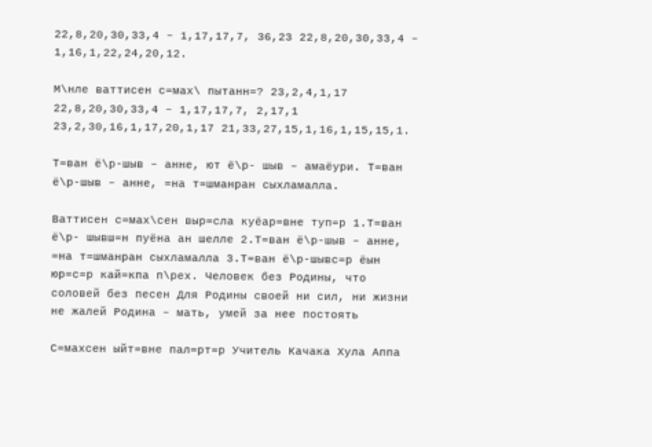22,8,20,30,33,4 – 1,17,17,7, 36,23 22,8,20,30,33,4 – 1,16,1,22,24,20,12.

М\нле ваттисен с=мах\ пытанн=? 23,2,4,1,17 22,8,20,30,33,4 – 1,17,17,7, 2,17,1 23,2,30,16,1,17,20,1,17 21,33,27,15,1,16,1,15,15,1.

Т=ван ё\р-шыв – анне, ют ё\р- шыв – амаёури. Т=ван ё\р-шыв – анне, =на т=шманран сыхламалла.

Ваттисен с=мах\сен выр=сла куёар=вне туп=р 1.Т=ван ё\р- шывш=н пуёна ан шелле 2.Т=ван ё\р-шыв – анне, =на т=шманран сыхламалла 3.Т=ван ё\р-шывс=р ёын юр=с=р кай=кпа п\рех. Человек без Родины, что соловей без песен Для Родины своей ни сил, ни жизни не жалей Родина – мать, умей за нее постоять

С=махсен ыйт=вне пал=рт=р Учитель Качака Хула Аппа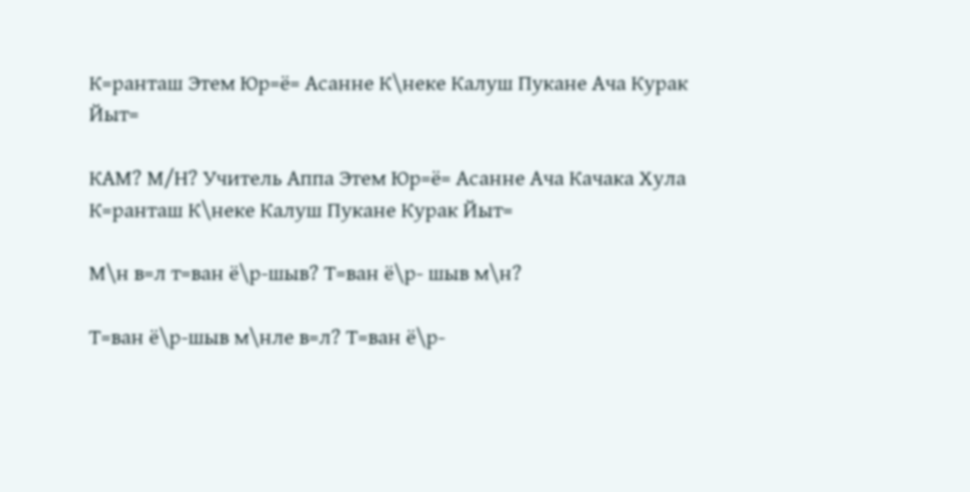К=ранташ Этем Юр=ё= Асанне К\неке Калуш Пукане Ача Курак Йыт=

КАМ? М/Н? Учитель Аппа Этем Юр=ё= Асанне Ача Качака Хула К=ранташ К\неке Калуш Пукане Курак Йыт=

М\н в=л т=ван ё\р-шыв? Т=ван ё\р- шыв м\н?

Т=ван ё\р-шыв м\нле в=л? Т=ван ё\р-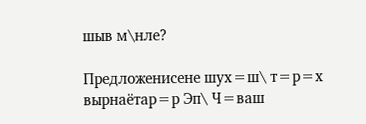шыв м\нле?

Предложенисене шух=ш\ т=р=х вырнаётар=р Эп\ Ч=ваш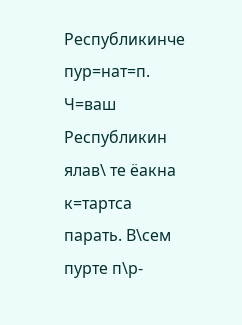Республикинче пур=нат=п. Ч=ваш Республикин ялав\ те ёакна к=тартса парать. В\сем пурте п\р-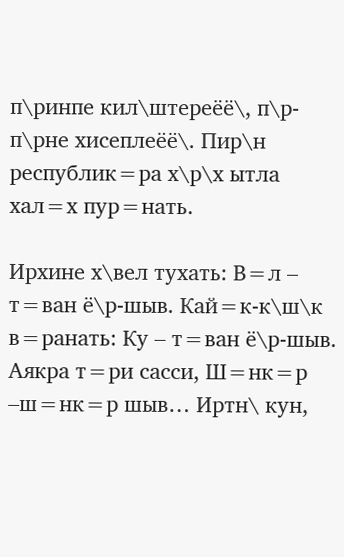п\ринпе кил\штереёё\, п\р-п\рне хисеплеёё\. Пир\н республик=ра х\р\х ытла хал=х пур=нать.

Ирхине х\вел тухать: В=л – т=ван ё\р-шыв. Кай=к-к\ш\к в=ранать: Ку – т=ван ё\р-шыв. Аякра т=ри сасси, Ш=нк=р –ш=нк=р шыв… Иртн\ кун,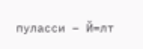пуласси – Й=лт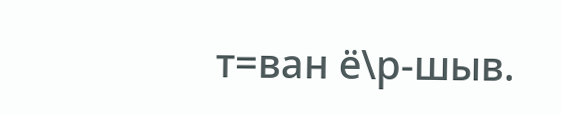т=ван ё\р-шыв.